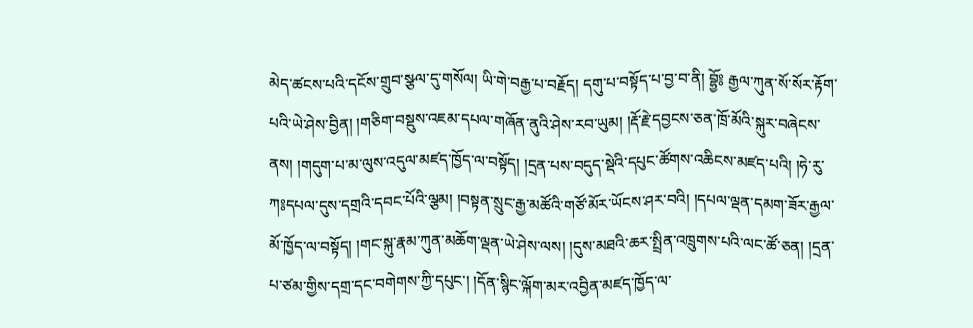མེད་ཚངས་པའི་དངོས་གྲུབ་སྩལ་དུ་གསོལ། ཡི་གེ་བརྒྱ་པ་བརྗོད། དགུ་པ་བསྟོད་པ་བྱ་བ་ནི། བྷྱོ༔ རྒྱལ་ཀུན་སོ་སོར་རྟོག་པའི་ཡེ་ཤེས་བྱིན། །གཅིག་བསྡུས་འཇམ་དཔལ་གཞོན་ནུའི་ཤེས་རབ་ཡུམ། །རྡོ་རྗེ་དབྱངས་ཅན་ཁྲོ་མོའི་སྐུར་བཞེངས་ནས། །གདུག་པ་མ་ལུས་འདུལ་མཛད་ཁྱོད་ལ་བསྟོད། །དྲན་པས་བདུད་སྡེའི་དཔུང་ཚོགས་འཆིངས་མཛད་པའི། །ཧེ་རུ་ཀ༔དཔལ་དུས་དགྲའི་དབང་པོའི་ལྕམ། །བསྟན་སྲུང་རྒྱ་མཚོའི་གཙོ་མོར་ཡོངས་ཤར་བའི། །དཔལ་ལྡན་དམག་ཟོར་རྒྱལ་མོ་ཁྱོད་ལ་བསྟོད། །གང་སྐུ་རྣམ་ཀུན་མཆོག་ལྡན་ཡེ་ཤེས་ལས། །དུས་མཐའི་ཆར་སྤྲིན་འཁྲུགས་པའི་ལང་ཚོ་ཅན། །དྲན་པ་ཙམ་གྱིས་དགྲ་དང་བགེགས་ཀྱི་དཔུང་། །དོན་སྙིང་ལྐོག་མར་འབྱིན་མཛད་ཁྱོད་ལ་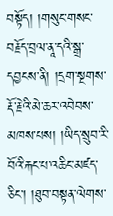བསྟོད། །གསུང་གསང་བརྗོད་བྲལ་ནཱ་དའི་སྒྲ་དབྱངས་ནི། །དྲག་སྔགས་རྡོ་རྗེའི་མེ་ཆར་འབེབས་མཁས་པས། །ཡིད་སྲུབ་རི་བོའི་རྐང་པ་འཆིང་མཛད་ཅིང་། །ཐུབ་བསྟན་ལེགས་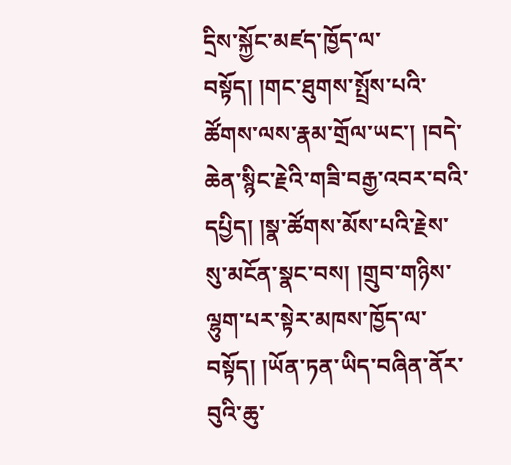དྲིས་སྐྱོང་མཛད་ཁྱོད་ལ་བསྟོད། །གང་ཐུགས་སྤྲོས་པའི་ཚོགས་ལས་རྣམ་གྲོལ་ཡང་། །བདེ་ཆེན་སྙིང་རྗེའི་གཟི་བརྒྱ་འབར་བའི་དཔྱིད། །སྣ་ཚོགས་མོས་པའི་རྗེས་སུ་མངོན་སྣང་བས། །གྲུབ་གཉིས་ལྷུག་པར་སྟེར་མཁས་ཁྱོད་ལ་བསྟོད། །ཡོན་ཏན་ཡིད་བཞིན་ནོར་བུའི་ཆུ་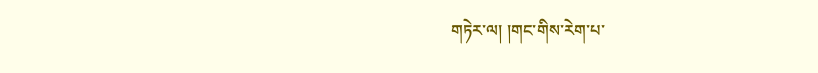གཏེར་ལ། །གང་གིས་རེག་པ་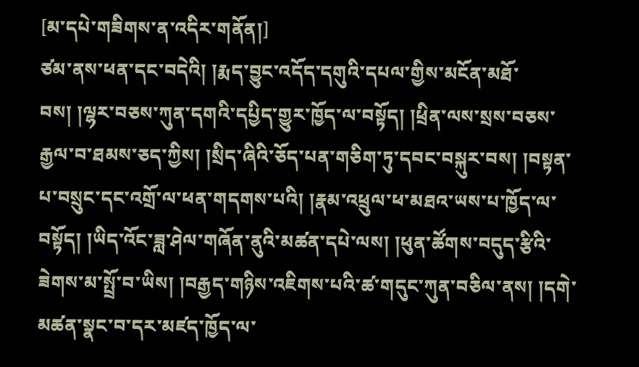[མ་དཔེ་གཟིགས་ན་འདིར་གནོན།]
ཙམ་ནས་ཕན་དང་བདེའི། །རྨད་བྱུང་འདོད་དགུའི་དཔལ་གྱིས་མངོན་མཐོ་བས། །ལྷར་བཅས་ཀུན་དགའི་དཔྱིད་གྱུར་ཁྱོད་ལ་བསྟོད། །ཕྲིན་ལས་སྲས་བཅས་རྒྱལ་བ་ཐམས་ཅད་ཀྱིས། །སྲིད་ཞིའི་ཅོད་པན་གཅིག་ཏུ་དབང་བསྐུར་བས། །བསྟན་པ་བསྲུང་དང་འགྲོ་ལ་ཕན་གདགས་པའི། །རྣམ་འཕྲུལ་ཕ་མཐའ་ཡས་པ་ཁྱོད་ལ་བསྟོད། །ཡིད་འོང་ཟླ་ཤེལ་གཞོན་ནུའི་མཚན་དཔེ་ལས། །ཕུན་ཚོགས་བདུད་རྩིའི་ཟེགས་མ་སྤྲོ་བ་ཡིས། །བརྒྱད་གཉིས་འཇིགས་པའི་ཚ་གདུང་ཀུན་བཅིལ་ནས། །དགེ་མཚན་སྣང་བ་དར་མཛད་ཁྱོད་ལ་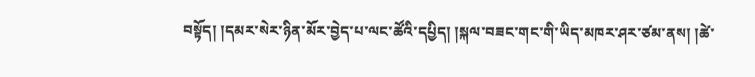བསྟོད། །དམར་སེར་ཉིན་མོར་བྱེད་པ་ལང་ཚོའི་དཔྱིད། །སྐལ་བཟང་གང་གི་ཡིད་མཁར་ཤར་ཙམ་ནས། །ཚེ་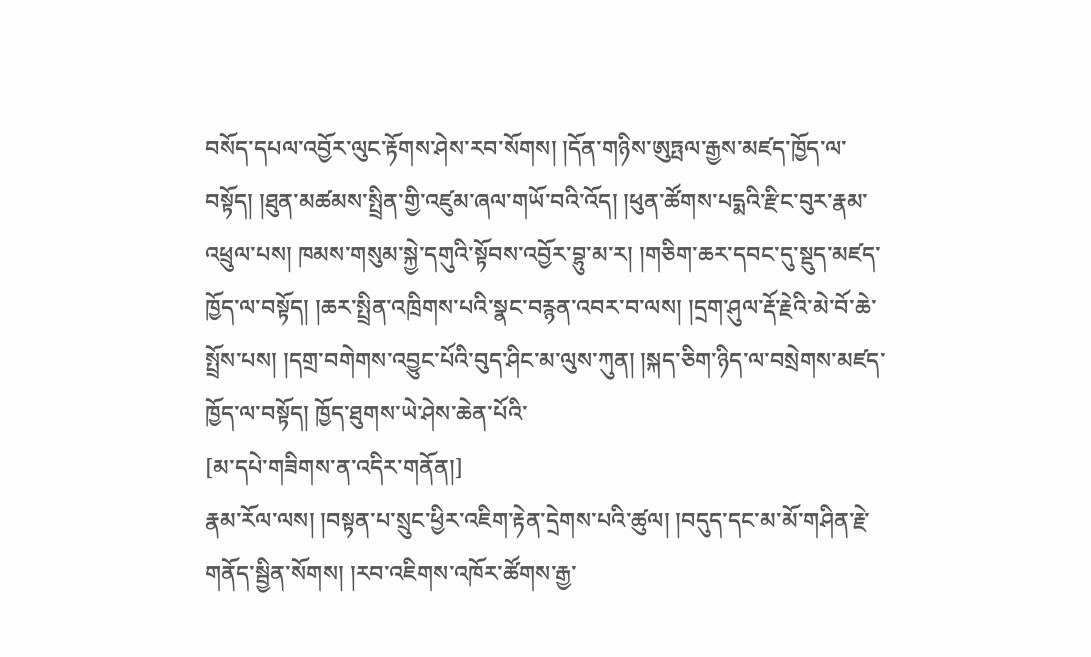བསོད་དཔལ་འབྱོར་ལུང་རྟོགས་ཤེས་རབ་སོགས། །དོན་གཉིས་ཨུཏྤལ་རྒྱས་མཛད་ཁྱོད་ལ་བསྟོད། །ཐུན་མཚམས་སྤྲིན་གྱི་འཛུམ་ཞལ་གཡོ་བའི་འོད། །ཕུན་ཚོགས་པདྨའི་རྫིང་བུར་རྣམ་འཕྲུལ་པས། ཁམས་གསུམ་སྐྱེ་དགུའི་སྟོབས་འབྱོར་བྷུ་མ་ར། །གཅིག་ཆར་དབང་དུ་སྡུད་མཛད་ཁྱོད་ལ་བསྟོད། །ཆར་སྤྲིན་འཁྲིགས་པའི་སྣང་བརྙན་འབར་བ་ལས། །དྲག་ཤུལ་རྡོ་རྗེའི་མེ་བོ་ཆེ་སྤྲོས་པས། །དགྲ་བགེགས་འབྱུང་པོའི་བུད་ཤིང་མ་ལུས་ཀུན། །སྐད་ཅིག་ཉིད་ལ་བསྲེགས་མཛད་ཁྱོད་ལ་བསྟོད། ཁྱོད་ཐུགས་ཡེ་ཤེས་ཆེན་པོའི་
[མ་དཔེ་གཟིགས་ན་འདིར་གནོན།]
རྣམ་རོལ་ལས། །བསྟན་པ་སྲུང་ཕྱིར་འཇིག་རྟེན་དྲེགས་པའི་ཚུལ། །བདུད་དང་མ་མོ་གཤིན་རྗེ་གནོད་སྦྱིན་སོགས། །རབ་འཇིགས་འཁོར་ཚོགས་རྒྱ་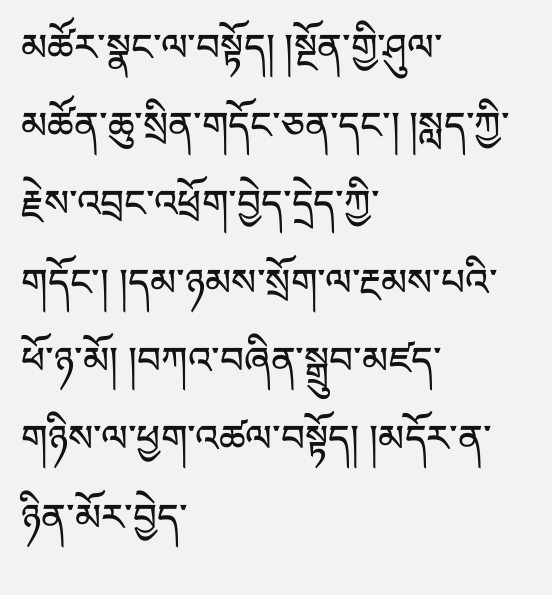མཚོར་སྣང་ལ་བསྟོད། །སྔོན་གྱི་ཤུལ་མཚོན་ཆུ་སྲིན་གདོང་ཅན་དང་། །སླད་ཀྱི་རྗེས་འབྲང་འཕྲོག་བྱེད་དྲེད་ཀྱི་གདོང་། །དམ་ཉམས་སྲོག་ལ་རྔམས་པའི་ཕོ་ཉ་མོ། །བཀའ་བཞིན་སྒྲུབ་མཛད་གཉིས་ལ་ཕྱག་འཚལ་བསྟོད། །མདོར་ན་ཉིན་མོར་བྱེད་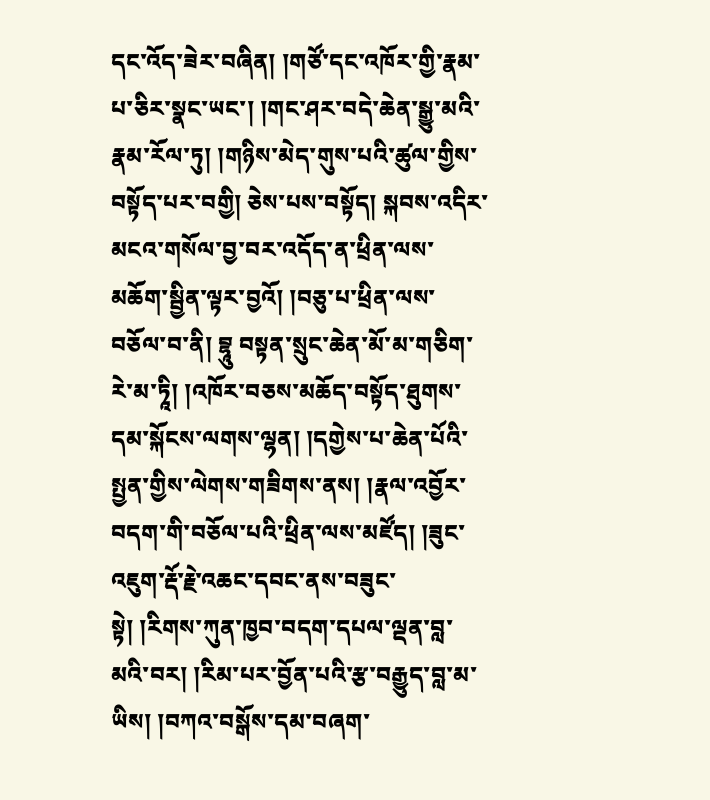དང་འོད་ཟེར་བཞིན། །གཙོ་དང་འཁོར་གྱི་རྣམ་པ་ཅིར་སྣང་ཡང་། །གང་ཤར་བདེ་ཆེན་སྒྱུ་མའི་རྣམ་རོལ་ཏུ། །གཉིས་མེད་གུས་པའི་ཚུལ་གྱིས་བསྟོད་པར་བགྱི། ཅེས་པས་བསྟོད། སྐབས་འདིར་མངའ་གསོལ་བྱ་བར་འདོད་ན་ཕྲིན་ལས་མཆོག་སྦྱིན་ལྟར་བྱའོ། །བཅུ་པ་ཕྲིན་ལས་བཅོལ་བ་ནི། བྷཱུ བསྟན་སྲུང་ཆེན་མོ་མ་གཅིག་རེ་མ་ཏཱི། །འཁོར་བཅས་མཆོད་བསྟོད་ཐུགས་དམ་སྐོངས་ལགས་ལྷན། །དགྱེས་པ་ཆེན་པོའི་སྤྱན་གྱིས་ལེགས་གཟིགས་ནས། །རྣལ་འབྱོར་བདག་གི་བཅོལ་པའི་ཕྲིན་ལས་མཛོད། །ཟུང་འཇུག་རྡོ་རྗེ་འཆང་དབང་ནས་བཟུང་སྟེ། །རིགས་ཀུན་ཁྱབ་བདག་དཔལ་ལྡན་བླ་མའི་བར། །རིམ་པར་བྱོན་པའི་རྩ་བརྒྱུད་བླ་མ་ཡིས། །བཀའ་བསྒོས་དམ་བཞག་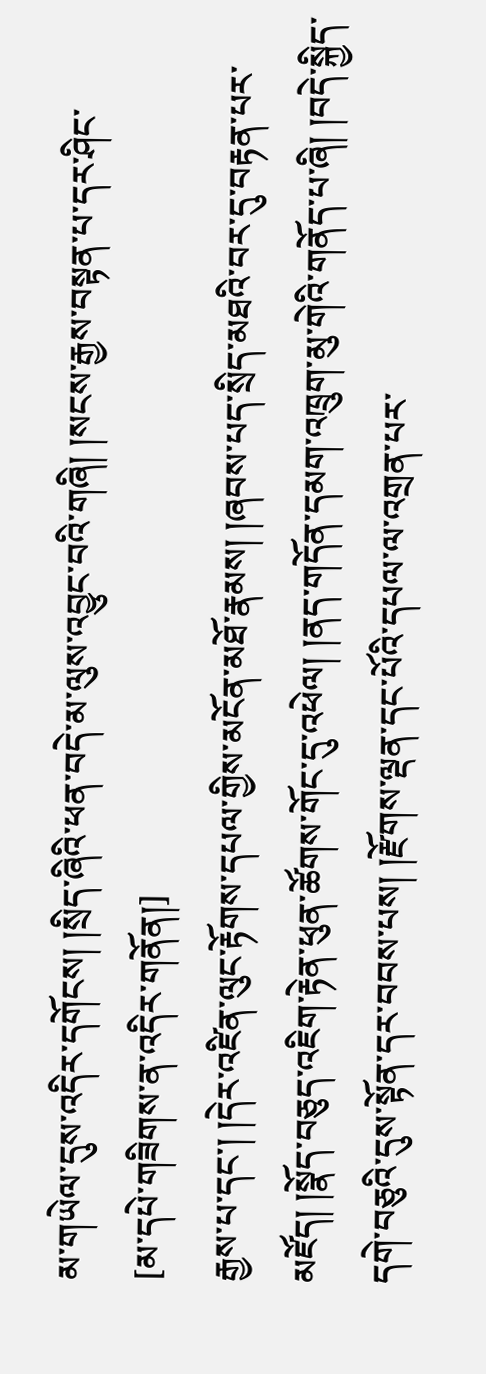མ་གཡེལ་དུས་འདིར་དགོངས། །སྲིད་ཞིའི་ཕན་བདེ་མ་ལུས་འབྱུང་བའི་གཞི། །སངས་རྒྱས་བསྟན་པ་དར་ཤིང་
[མ་དཔེ་གཟིགས་ན་འདིར་གནོན།]
རྒྱས་པ་དང་། །དེར་འཛིན་ལུང་རྟོགས་དཔལ་གྱིས་མངོན་མཐོ་རྣམས། །ཞབས་པད་སྲིད་མཐའི་བར་དུ་བརྟན་པར་མཛོད། །སྣོད་བཅུད་འཇིག་རྟེན་ཕུན་ཚོགས་གོང་དུ་འཕེལ། །ནད་གདོན་དམག་འཁྲུག་མུ་གེའི་གནོད་པ་ཞི། །བདེ་སྐྱིད་དགེ་བཅུའི་དུས་སྟོན་དར་བབས་པས། །རྫོགས་ལྡན་དང་པོའི་དཔལ་ལ་འགྲན་པར་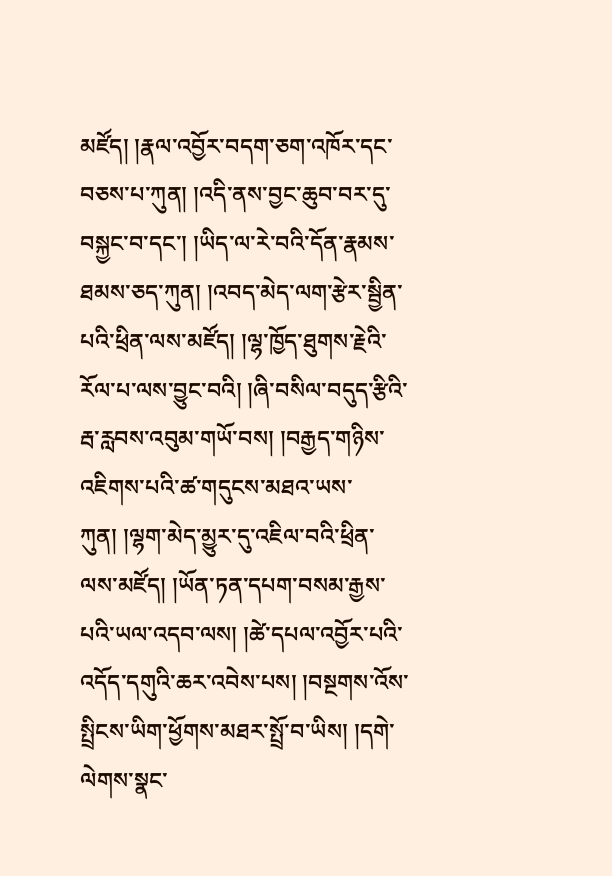མཛོད། །རྣལ་འབྱོར་བདག་ཅག་འཁོར་དང་བཅས་པ་ཀུན། །འདི་ནས་བྱང་ཆུབ་བར་དུ་བསྐྱང་བ་དང་། །ཡིད་ལ་རེ་བའི་དོན་རྣམས་ཐམས་ཅད་ཀུན། །འབད་མེད་ལག་རྩེར་སྦྱིན་པའི་ཕྲིན་ལས་མཛོད། །ལྷ་ཁྱོད་ཐུགས་རྗེའི་རོལ་པ་ལས་བྱུང་བའི། །ཞི་བསིལ་བདུད་རྩིའི་རྦ་རླབས་འབུམ་གཡོ་བས། །བརྒྱད་གཉིས་འཇིགས་པའི་ཚ་གདུངས་མཐའ་ཡས་ཀུན། །ལྷག་མེད་མྱུར་དུ་འཇིལ་བའི་ཕྲིན་ལས་མཛོད། །ཡོན་ཏན་དཔག་བསམ་རྒྱས་པའི་ཡལ་འདབ་ལས། །ཚེ་དཔལ་འབྱོར་པའི་འདོད་དགུའི་ཆར་འབེས་པས། །བསྔགས་འོས་སྤྲིངས་ཡིག་ཕྱོགས་མཐར་སྤྲོ་བ་ཡིས། །དགེ་ལེགས་སྣང་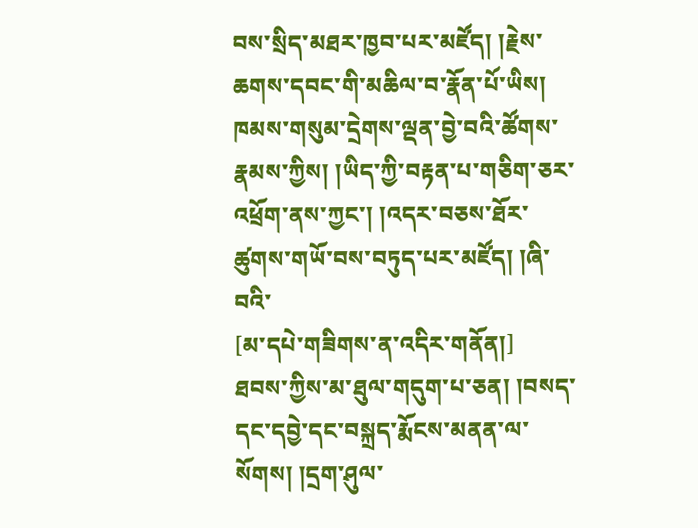བས་སྲིད་མཐར་ཁྱབ་པར་མཛོད། །རྗེས་ཆགས་དབང་གི་མཆིལ་བ་རྣོན་པོ་ཡིས། ཁམས་གསུམ་དྲེགས་ལྡན་བྱེ་བའི་ཚོགས་རྣམས་ཀྱིས། །ཡིད་ཀྱི་བརྟན་པ་གཅིག་ཅར་འཕྲོག་ནས་ཀྱང་། །འདར་བཅས་ཐོར་ཚུགས་གཡོ་བས་བཏུད་པར་མཛོད། །ཞི་བའི་
[མ་དཔེ་གཟིགས་ན་འདིར་གནོན།]
ཐབས་ཀྱིས་མ་ཐུལ་གདུག་པ་ཅན། །བསད་དང་དབྱེ་དང་བསྐྲད་རྨོངས་མནན་ལ་སོགས། །དྲག་ཤུལ་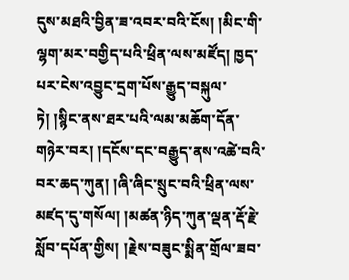དུས་མཐའི་བྱིན་ཟ་འབར་བའི་ངོས། །མིང་གི་ལྷག་མར་བགྱིད་པའི་ཕྲིན་ལས་མཛོད། ཁྱད་པར་ངེས་འབྱུང་དྲག་པོས་རྒྱུད་བསྐུལ་ཏེ། །སྙིང་ནས་ཐར་པའི་ལམ་མཆོག་དོན་གཉེར་བར། །དངོས་དང་བརྒྱུད་ནས་འཚེ་བའི་བར་ཆད་ཀུན། །ཞི་ཞིང་སྲུང་བའི་ཕྲིན་ལས་མཛད་དུ་གསོལ། །མཚན་ཉིད་ཀུན་ལྡན་རྡོ་རྗེ་སློབ་དཔོན་གྱིས། །རྗེས་བཟུང་སྨིན་གྲོལ་ཟབ་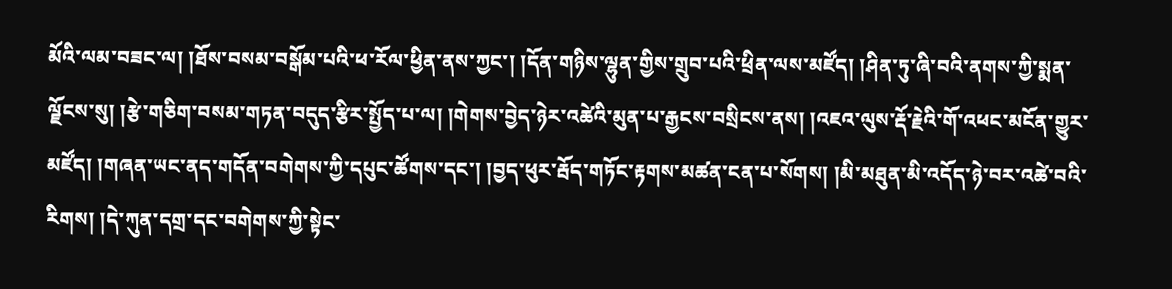མོའི་ལམ་བཟང་ལ། །ཐོས་བསམ་བསྒོམ་པའི་ཕ་རོལ་ཕྱིན་ནས་ཀྱང་། །དོན་གཉིས་ལྷུན་གྱིས་གྲུབ་པའི་ཕྲིན་ལས་མཛོད། །ཤིན་ཏུ་ཞི་བའི་ནགས་ཀྱི་སྨན་ལྗོངས་སུ། །རྩེ་གཅིག་བསམ་གཏན་བདུད་རྩིར་སྤྱོད་པ་ལ། །གེགས་བྱེད་ཉེར་འཚེའི་མུན་པ་རྒྱངས་བསྲིངས་ནས། །འཇའ་ལུས་རྡོ་རྗེའི་གོ་འཕང་མངོན་གྱུར་མཛོད། །གཞན་ཡང་ནད་གདོན་བགེགས་ཀྱི་དཔུང་ཚོགས་དང་། །བྱད་ཕུར་རྦོད་གཏོང་རྟགས་མཚན་ངན་པ་སོགས། །མི་མཐུན་མི་འདོད་ཉེ་བར་འཚེ་བའི་རིགས། །དེ་ཀུན་དགྲ་དང་བགེགས་ཀྱི་སྟེང་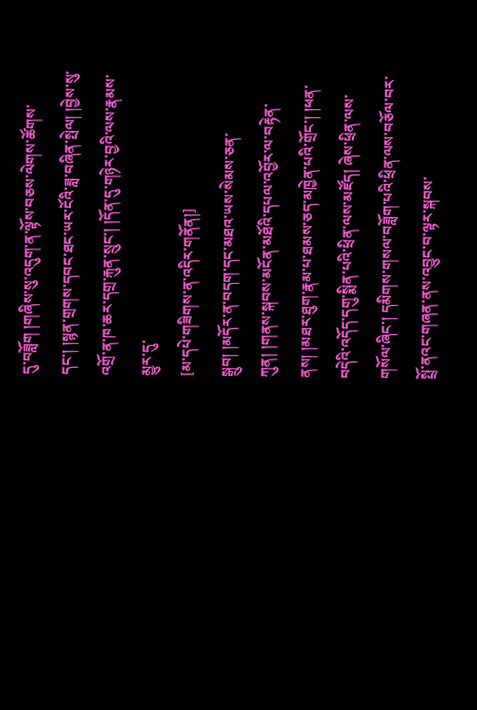དུ་བཟློག །གཞིས་སུ་འདུག་ན་ལྟོས་བཅས་ལེགས་ཚོགས་དང་། །སྙན་གྲགས་དབང་ཐང་ཡར་ངོའི་ཟླ་བཞིན་སྤེལ། །བྱེས་སུ་འགྲོ་ན་ཁ་ཆར་དགྲ་རྐུན་སྲུང་། །དོན་དུ་གཉེར་བྱའི་ལས་རྣམས་མྱུར་དུ་
[མ་དཔེ་གཟིགས་ན་འདིར་གནོན།]
སྒྲུབ། །མདོར་ན་བདག་དང་མཐའ་ཡས་སེམས་ཅན་ཀུན། །གནས་སྐབས་མངོན་མཐོའི་དཔལ་འབྱོར་ལ་བརྟེན་ནས། །མཐར་ཐུག་རྣམ་པ་ཐམས་ཅད་མཁྱེན་པའི་གྲོང་། །ཕན་བདེའི་འདོད་དགུ་སྨིན་པའི་ཕྲིན་ལས་མཛོད། ཞེས་ཕྲིན་ལས་གསོལ་ཞིང་། དམིགས་གསལ་བཟློག་པའི་ཕྲིན་ལས་བཅོལ་བར་སྤྲོ་ནའང་གཞན་ནས་འབྱུང་བ་ལྟར་སྐབས་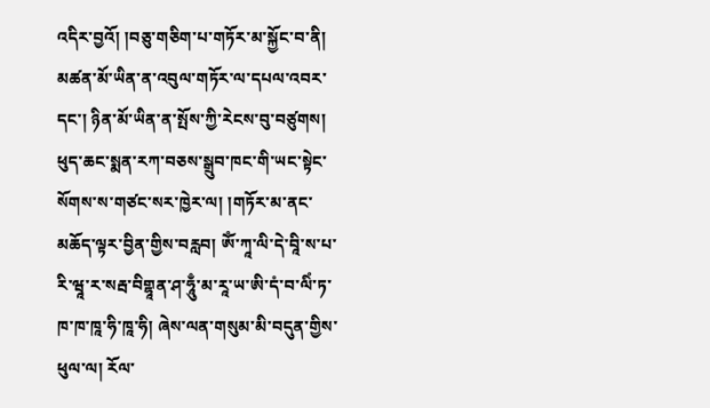འདིར་བྱའོ། །བཅུ་གཅིག་པ་གཏོར་མ་སྐྱོང་བ་ནི། མཚན་མོ་ཡིན་ན་འབུལ་གཏོར་ལ་དཔལ་འབར་དང་། ཉིན་མོ་ཡིན་ན་སྤོས་ཀྱི་རེངས་བུ་བཙུགས། ཕུད་ཆང་སྨན་རཀ་བཅས་སྒྲུབ་ཁང་གི་ཡང་སྟེང་སོགས་ས་གཙང་སར་ཁྱེར་ལ། །གཏོར་མ་ནང་མཆོད་ལྟར་བྱིན་གྱིས་བརླབ། ཨོཾ་ཀཱ་ལི་དེ་བཱི་ས་པ་རི་ཝཱ་ར་སརྦ་བིགྷཱན་ཤ་ཧཱུྃ་མ་རཱ་ཡ་ཨི་དཾ་བ་ལིཾ་ཏ་ཁ་ཁ་ཁཱ་ཧི་ཁཱ་ཧི། ཞེས་ལན་གསུམ་མི་བདུན་གྱིས་ཕུལ་ལ། རོལ་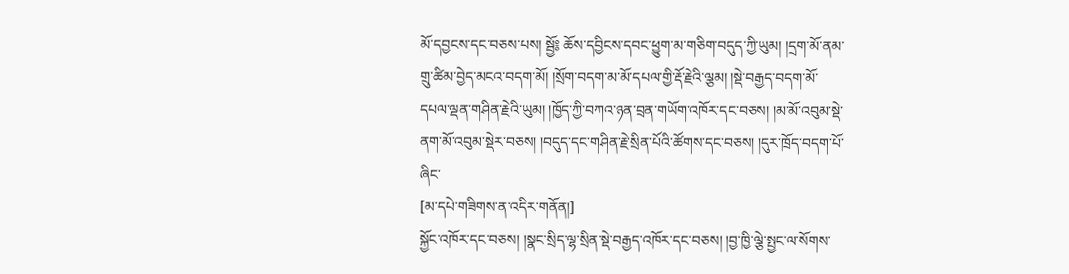མོ་དབྱངས་དང་བཅས་པས། སྦྱོ༔ ཆོས་དབྱིངས་དབང་ཕྱུག་མ་གཅིག་བདུད་ཀྱི་ཡུམ། །དྲག་མོ་ནམ་གྲུ་ཚིམ་བྱེད་མངའ་བདག་མོ། །སྲོག་བདག་མ་མོ་དཔལ་གྱི་རྡོ་རྗེའི་ལྕམ། །སྡེ་བརྒྱད་བདག་མོ་དཔལ་ལྡན་གཤིན་རྗེའི་ཡུམ། །ཁྱོད་ཀྱི་བཀའ་ཉན་བྲན་གཡོག་འཁོར་དང་བཅས། །མ་མོ་འབུམ་སྡེ་ནག་མོ་འབུམ་སྡེར་བཅས། །བདུད་དང་གཤིན་རྗེ་སྲིན་པོའི་ཚོགས་དང་བཅས། །དུར་ཁྲོད་བདག་པོ་ཞིང་
[མ་དཔེ་གཟིགས་ན་འདིར་གནོན།]
སྐྱོང་འཁོར་དང་བཅས། །སྣང་སྲིད་ལྷ་སྲིན་སྡེ་བརྒྱད་འཁོར་དང་བཅས། །བྱ་ཁྱི་ལྕེ་སྤྱང་ལ་སོགས་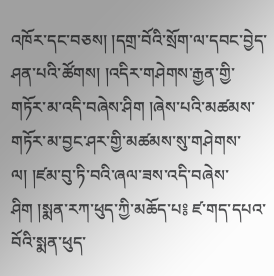འཁོར་དང་བཅས། །དགྲ་བོའི་སྲོག་ལ་དབང་བྱེད་ཤན་པའི་ཚོགས། །འདིར་གཤེགས་རྒྱན་གྱི་གཏོར་མ་འདི་བཞེས་ཤིག །ཞེས་པའི་མཚམས་གཏོར་མ་བྱང་ཤར་གྱི་མཚམས་སུ་གཤེགས་ལ། །ཛམ་བུ་ཏི་བའི་ཞལ་ཟས་འདི་བཞེས་ཤིག །སྨན་རཀ་ཕུད་ཀྱི་མཆོད་པ༔ ཛ་གད་དཔའ་བོའི་སྨན་ཕུད་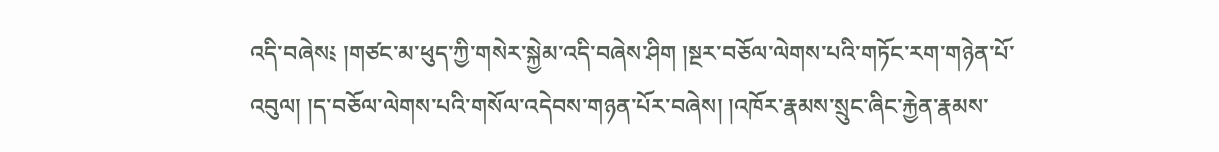འདི་བཞེས༴ །གཙང་མ་ཕུད་ཀྱི་གསེར་སྐྱེམ་འདི་བཞེས་ཤིག །སྔར་བཅོལ་ལེགས་པའི་གཏོང་རག་གཉེན་པོ་འབུལ། །ད་བཅོལ་ལེགས་པའི་གསོལ་འདེབས་གཉན་པོར་བཞེས། །འཁོར་རྣམས་སྲུང་ཞིང་རྐྱེན་རྣམས་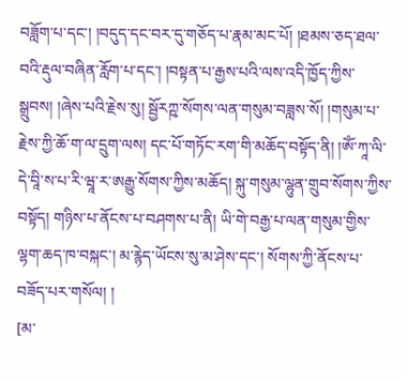བཟློག་པ་དང་། །བདུད་དང་བར་དུ་གཅོད་པ་རྣམ་མང་པོ། །ཐམས་ཅད་ཐལ་བའི་རྡུལ་བཞིན་རློག་པ་དང་། །བསྟན་པ་རྒྱས་པའི་ལས་འདི་ཁྱོད་ཀྱིས་སྒྲུབས། །ཞེས་པའི་རྗེས་སུ། སྦྱོརཀྵ་སོགས་ལན་གསུམ་བཟླས་སོ། །གསུམ་པ་རྗེས་ཀྱི་ཆོ་ག་ལ་དྲུག་ལས། དང་པོ་གཏོང་རག་གི་མཆོད་བསྟོད་ནི། །ཨོཾ་ཀཱ་ལི་དེ་བཱི་ས་པ་རི་ཝཱ་ར་ཨརྒྱུ་སོགས་ཀྱིས་མཆོད། སྐུ་གསུམ་ལྷུན་གྲུབ་སོགས་ཀྱིས་བསྟོད། གཉིས་པ་ནོངས་པ་བཤགས་པ་ནི། ཡི་གེ་བརྒྱ་པ་ལན་གསུམ་གྱིས་ལྷག་ཆད་ཁ་བསྐང་། མ་རྙེད་ཡོངས་སུ་མ་ཤེས་དང་། སོགས་ཀྱི་ནོངས་པ་བཟོད་པར་གསོལ། །
[མ་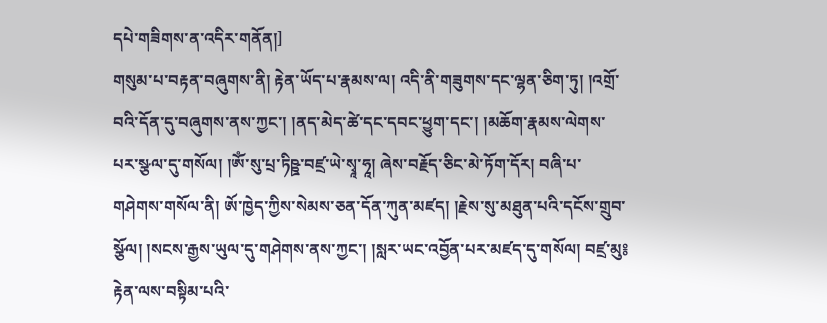དཔེ་གཟིགས་ན་འདིར་གནོན།]
གསུམ་པ་བརྟན་བཞུགས་ནི། རྟེན་ཡོད་པ་རྣམས་ལ། འདི་ནི་གཟུགས་དང་ལྷན་ཅིག་ཏུ། །འགྲོ་བའི་དོན་དུ་བཞུགས་ནས་ཀྱང་། །ནད་མེད་ཚེ་དང་དབང་ཕྱུག་དང་། །མཆོག་རྣམས་ལེགས་པར་སྩལ་དུ་གསོལ། །ཨོཾ་སུ་པྲ་ཏིཥྛ་བཛྲ་ཡེ་སྭཱ་ཧཱ། ཞེས་བརྗོད་ཅིང་མེ་ཏོག་དོར། བཞི་པ་གཤེགས་གསོལ་ནི། ཨོ་ཁྱེད་ཀྱིས་སེམས་ཅན་དོན་ཀུན་མཛད། །རྗེས་སུ་མཐུན་པའི་དངོས་གྲུབ་སྩོལ། །སངས་རྒྱས་ཡུལ་དུ་གཤེགས་ནས་ཀྱང་། །སླར་ཡང་འབྱོན་པར་མཛད་དུ་གསོལ། བཛྲ་མུ༔ རྟེན་ལས་བསྟིམ་པའི་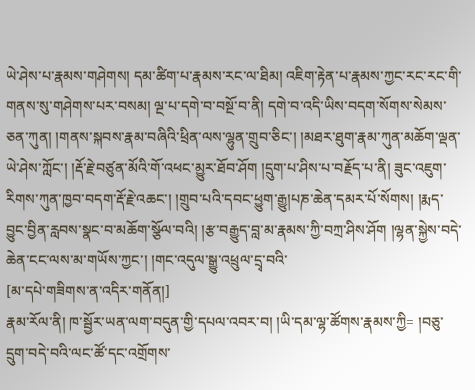ཡེ་ཤེས་པ་རྣམས་གཤེགས། དམ་ཚིག་པ་རྣམས་རང་ལ་ཐིམ། འཇིག་རྟེན་པ་རྣམས་ཀྱང་རང་རང་གི་གནས་སུ་གཤེགས་པར་བསམ། ལྔ་པ་དགེ་བ་བསྔོ་བ་ནི། དགེ་བ་འདི་ཡིས་བདག་སོགས་སེམས་ཅན་ཀུན། །གནས་སྐབས་རྣམ་བཞིའི་ཕྲིན་ལས་ལྷུན་གྲུབ་ཅིང་། །མཐར་ཐུག་རྣམ་ཀུན་མཆོག་ལྡན་ཡེ་ཤེས་ཀློང་། །རྡོ་རྗེ་བཙུན་མོའི་གོ་འཕང་མྱུར་ཐོབ་ཤོག །དྲུག་པ་ཤིས་པ་བརྗོད་པ་ནི། ཟུང་འཇུག་རིགས་ཀུན་ཁྱབ་བདག་རྡོ་རྗེ་འཆང་། །གྲུབ་པའི་དབང་ཕྱུག་རྒྱུ།པཎ་ཆེན་དམར་པོ་སོགས། །རྨད་བྱུང་བྱིན་རླབས་སྣང་བ་མཆོག་སྩོལ་བའི། །རྩ་བརྒྱུད་བླ་མ་རྣམས་ཀྱི་བཀྲ་ཤིས་ཤོག །ལྷན་སྐྱེས་བདེ་ཆེན་ངང་ལས་མ་གཡོས་ཀྱང་། །གང་འདུལ་སྒྱུ་འཕྲུལ་དྲྭ་བའི་
[མ་དཔེ་གཟིགས་ན་འདིར་གནོན།]
རྣམ་རོལ་ནི། ཁ་སྦྱོར་ཡན་ལག་བདུན་གྱི་དཔལ་འབར་བ། །ཡི་དམ་ལྷ་ཚོགས་རྣམས་ཀྱི= །བཅུ་དྲུག་བདེ་བའི་ལང་ཚོ་དང་འགྲོགས་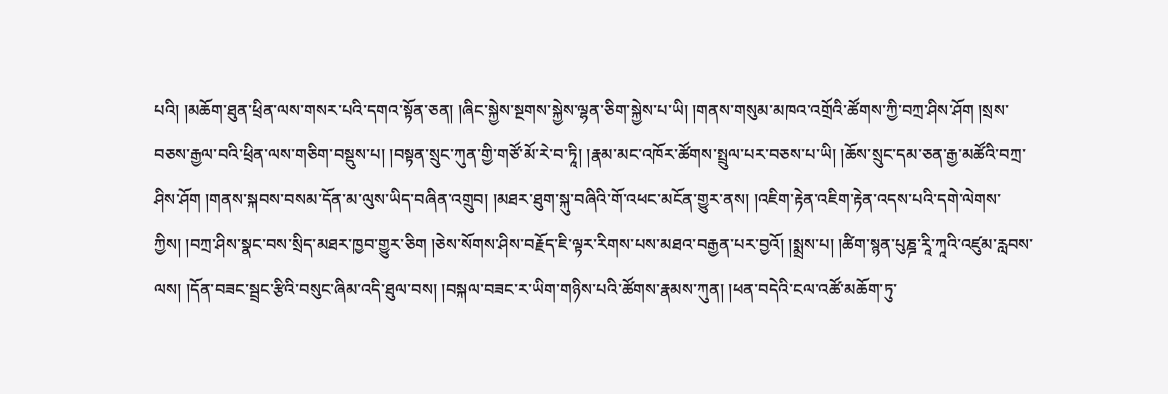པའི། །མཆོག་ཐུན་ཕྲིན་ལས་གསར་པའི་དགའ་སྟོན་ཅན། །ཞིང་སྐྱེས་སྔགས་སྐྱེས་ལྷན་ཅིག་སྐྱེས་པ་ཡི། །གནས་གསུམ་མཁའ་འགྲོའི་ཚོགས་ཀྱི་བཀྲ་ཤིས་ཤོག །སྲས་བཅས་རྒྱལ་བའི་ཕྲིན་ལས་གཅིག་བསྡུས་པ། །བསྟན་སྲུང་ཀུན་གྱི་གཙོ་མོ་རེ་བ་ཏཱི། །རྣམ་མང་འཁོར་ཚོགས་སྤྲུལ་པར་བཅས་པ་ཡི། །ཆོས་སྲུང་དམ་ཅན་རྒྱ་མཚོའི་བཀྲ་ཤིས་ཤོག །གནས་སྐབས་བསམ་དོན་མ་ལུས་ཡིད་བཞིན་འགྲུབ། །མཐར་ཐུག་སྐུ་བཞིའི་གོ་འཕང་མངོན་གྱུར་ནས། །འཇིག་རྟེན་འཇིག་རྟེན་འདས་པའི་དགེ་ལེགས་ཀྱིས། །བཀྲ་ཤིས་སྣང་བས་སྲིད་མཐར་ཁྱབ་གྱུར་ཅིག །ཅེས་སོགས་ཤིས་བརྗོད་ཇི་ལྟར་རིགས་པས་མཐའ་བརྒྱན་པར་བྱའོ། །སྨྲས་པ། །ཚིག་སྙན་པུཎྜ་རཱི་ཀཱའི་འཛུམ་རླབས་ལས། །དོན་བཟང་སྦྲང་རྩིའི་བསུང་ཞིམ་འདི་ཐུལ་བས། །བསྐལ་བཟང་ར་ཡིག་གཉིས་པའི་ཚོགས་རྣམས་ཀུན། །ཕན་བདེའི་ངལ་འཚོ་མཆོག་ཏུ་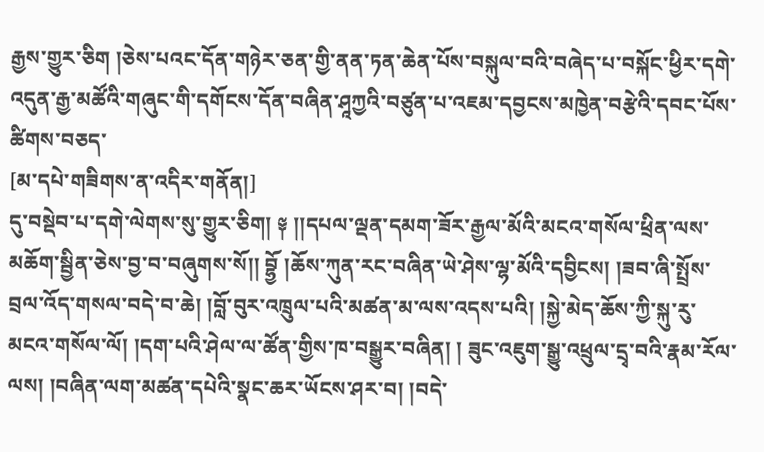རྒྱས་གྱུར་ཅིག །ཅེས་པའང་དོན་གཉེར་ཅན་གྱི་ནན་ཏན་ཆེན་པོས་བསྐུལ་བའི་བཞེད་པ་བསྐོང་ཕྱིར་དགེ་འདུན་རྒྱ་མཚོའི་གཞུང་གི་དགོངས་དོན་བཞིན་ཤཱཀྱའི་བཙུན་པ་འཇམ་དབྱངས་མཁྱེན་བརྩེའི་དབང་པོས་ཚིགས་བཅད་
[མ་དཔེ་གཟིགས་ན་འདིར་གནོན།]
དུ་བསྡེབ་པ་དགེ་ལེགས་སུ་གྱུར་ཅིག། ༈ །།དཔལ་ལྡན་དམག་ཟོར་རྒྱལ་མོའི་མངའ་གསོལ་ཕྲིན་ལས་མཆོག་སྦྱིན་ཅེས་བྱ་བ་བཞུགས་སོ།། བྷྱོ །ཆོས་ཀུན་རང་བཞིན་ཡེ་ཤེས་ལྷ་མོའི་དབྱིངས། །ཟབ་ཞི་སྤྲོས་བྲལ་འོད་གསལ་བདེ་བ་ཆེ། །བློ་བུར་འཁྲུལ་པའི་མཚན་མ་ལས་འདས་པའི། །སྐྱེ་མེད་ཆོས་ཀྱི་སྐུ་རུ་མངའ་གསོལ་ལོ། །དག་པའི་ཤེལ་ལ་ཚོན་གྱིས་ཁ་བསྒྱུར་བཞིན། ། ཟུང་འཇུག་སྒྱུ་འཕྲུལ་དྲྭ་བའི་རྣམ་རོལ་ལས། །བཞིན་ལག་མཚན་དཔེའི་སྣང་ཆར་ཡོངས་ཤར་བ། །བདེ་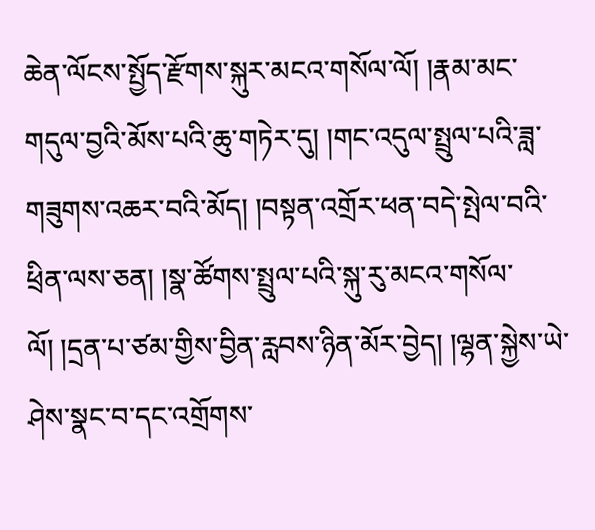ཆེན་ལོངས་སྤྱོད་རྫོགས་སྐུར་མངའ་གསོལ་ལོ། །རྣམ་མང་གདུལ་བྱའི་མོས་པའི་ཆུ་གཏེར་དུ། །གང་འདུལ་སྤྲུལ་པའི་ཟླ་གཟུགས་འཆར་བའི་མོད། །བསྟན་འགྲོར་ཕན་བདེ་སྤེལ་བའི་ཕྲིན་ལས་ཅན། །སྣ་ཚོགས་སྤྲུལ་པའི་སྐུ་རུ་མངའ་གསོལ་ལོ། །དྲན་པ་ཙམ་གྱིས་བྱིན་རླབས་ཉིན་མོར་བྱེད། །ལྷན་སྐྱེས་ཡེ་ཤེས་སྣང་བ་དང་འགྲོགས་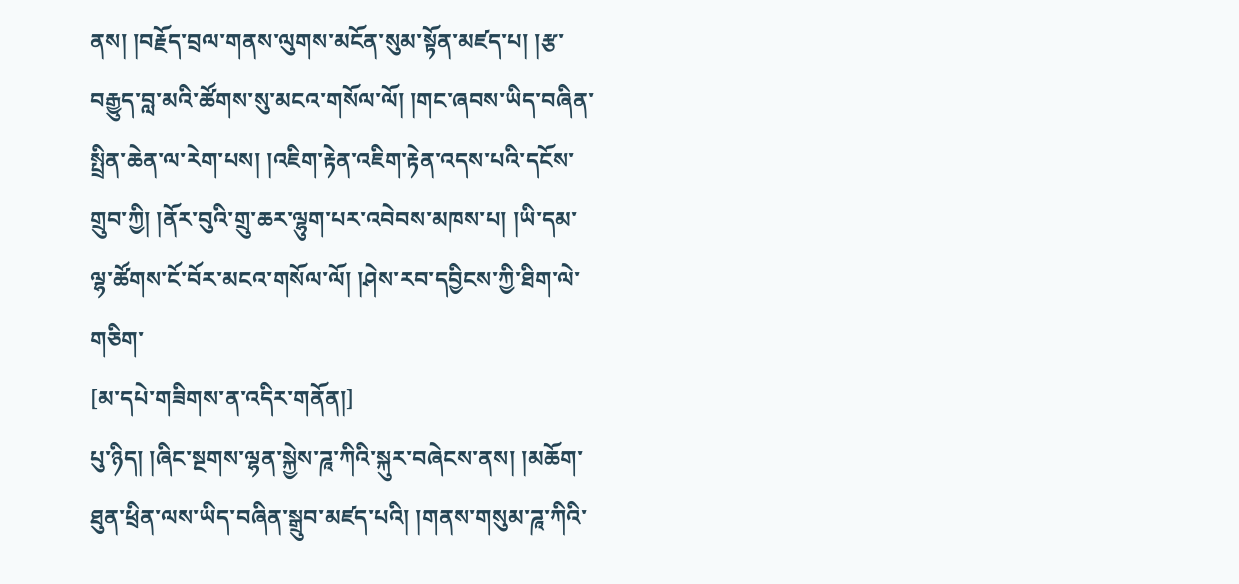ནས། །བརྗོད་བྲལ་གནས་ལུགས་མངོན་སུམ་སྟོན་མཛད་པ། །རྩ་བརྒྱུད་བླ་མའི་ཚོགས་སུ་མངའ་གསོལ་ལོ། །གང་ཞབས་ཡིད་བཞིན་སྤྲིན་ཆེན་ལ་རེག་པས། །འཇིག་རྟེན་འཇིག་རྟེན་འདས་པའི་དངོས་གྲུབ་ཀྱི། །ནོར་བུའི་གྲུ་ཆར་ལྷུག་པར་འབེབས་མཁས་པ། །ཡི་དམ་ལྷ་ཚོགས་ངོ་བོར་མངའ་གསོལ་ལོ། །ཤེས་རབ་དབྱིངས་ཀྱི་ཐིག་ལེ་གཅིག་
[མ་དཔེ་གཟིགས་ན་འདིར་གནོན།]
པུ་ཉིད། །ཞིང་སྔགས་ལྷན་སྐྱེས་ཌཱ་ཀིའི་སྐུར་བཞེངས་ནས། །མཆོག་ཐུན་ཕྲིན་ལས་ཡིད་བཞིན་སྒྲུབ་མཛད་པའི། །གནས་གསུམ་ཌཱ་ཀིའི་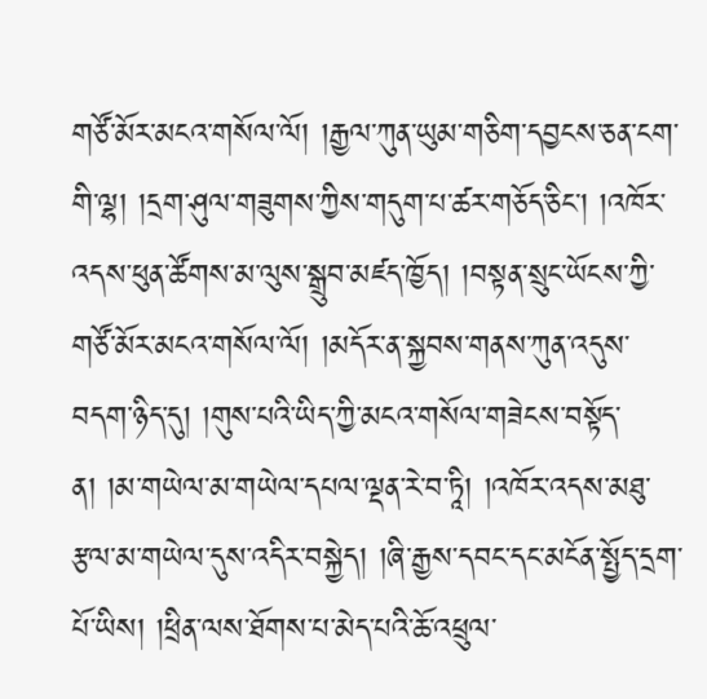གཙོ་མོར་མངའ་གསོལ་ལོ། །རྒྱལ་ཀུན་ཡུམ་གཅིག་དབྱངས་ཅན་ངག་གི་ལྷ། །དྲག་ཤུལ་གཟུགས་ཀྱིས་གདུག་པ་ཚར་གཅོད་ཅིང་། །འཁོར་འདས་ཕུན་ཚོགས་མ་ལུས་སྒྲུབ་མཛད་ཁྱོད། །བསྟན་སྲུང་ཡོངས་ཀྱི་གཙོ་མོར་མངའ་གསོལ་ལོ། །མདོར་ན་སྐྱབས་གནས་ཀུན་འདུས་བདག་ཉིད་དུ། །གུས་པའི་ཡིད་ཀྱི་མངའ་གསོལ་གཟེངས་བསྟོད་ན། །མ་གཡེལ་མ་གཡེལ་དཔལ་ལྡན་རེ་བ་ཏཱི། །འཁོར་འདས་མཐུ་རྩལ་མ་གཡེལ་དུས་འདིར་བསྐྱེད། །ཞི་རྒྱས་དབང་དང་མངོན་སྤྱོད་དྲག་པོ་ཡིས། །ཕྲིན་ལས་ཐོགས་པ་མེད་པའི་ཆོ་འཕྲུལ་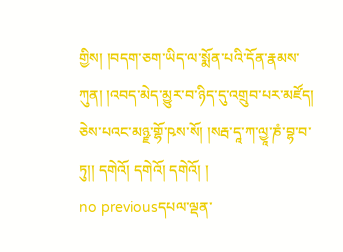གྱིས། །བདག་ཅག་ཡིད་ལ་སྨོན་པའི་དོན་རྣམས་ཀུན། །འབད་མེད་མྱུར་བ་ཉིད་དུ་འགྲུབ་པར་མཛོད། ཅེས་པའང་མཉྫ་གྷོ་ཥས་སོ། །སརྦ་དཱ་ཀ་ལྱཱ་ཎཾ་བྷ་བ་ཏུ།། དགེའོ། དགེའོ། དགེའོ། །
no previousདཔལ་ལྡན་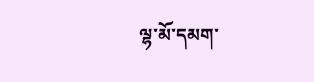ལྷ་མོ་དམག་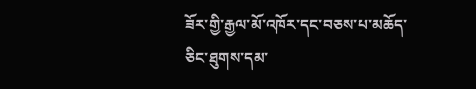ཟོར་གྱི་རྒྱལ་མོ་འཁོར་དང་བཅས་པ་མཆོད་ཅིང་ཐུགས་དམ་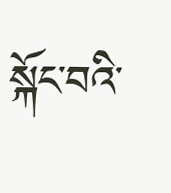སྐོང་བའི་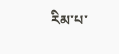རིམ་པ་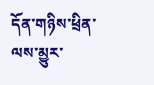དོན་གཉིས་ཕྲིན་ལས་མྱུར་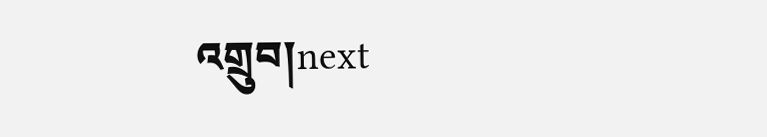འགྲུབ།next